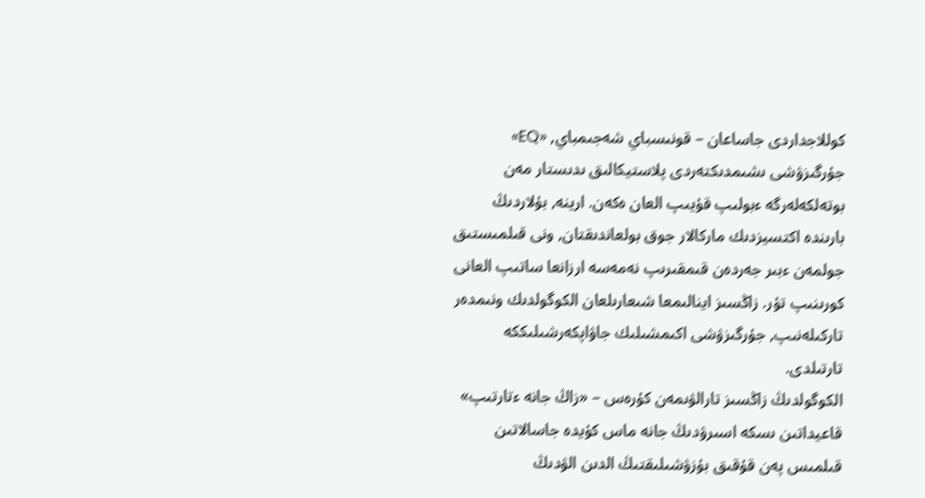كوللاجداردى جاساعان – قونىسباي شەجىمباي, «EQ»
جۇرگىزۋشى ىشىمدىكتەردى پلاستيكالىق ىدىستار مەن بوتەلكەلەرگە ءبولىپ قۇيىپ العان ەكەن. ارينە, بۇلاردىڭ بارىندە اكتسيزدىك ماركالار جوق بولعاندىقتان, ونى قىلمىستىق جولمەن ءبىر جەردەن قىمقىرىپ نەمەسە ارزانعا ساتىپ العانى كورىنىپ تۇر. زاڭسىز اينالىمعا شىعارىلعان الكوگولدىك ونىمدەر تاركىلەنىپ, جۇرگىزۋشى اكىمشىلىك جاۋاپكەرشىلىككە تارتىلدى.
الكوگولدىڭ زاڭسىز تارالۋىمەن كۇرەس – «زاڭ جانە ءتارتىپ» قاعيداتىن ىسكە اسىرۋدىڭ جانە ماس كۇيدە جاسالاتىن قىلمىس پەن قۇقىق بۇزۋشىلىقتىڭ الدىن الۋدىڭ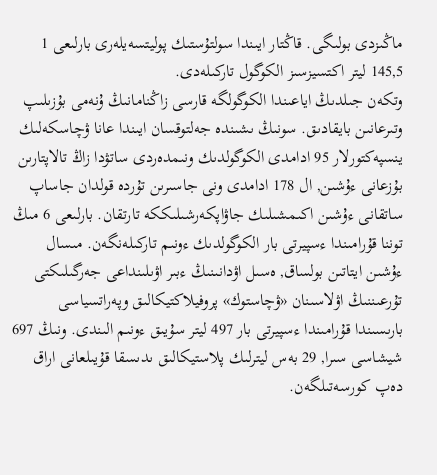ماڭىزدى بولىگى. قاڭتار ايىندا سولتۇستىك پوليتسەيلەرى بارلىعى 1 145,5 ليتر اكتسيزسىز الكوگول تاركىلەدى.
وتكەن جىلدىڭ اياعىندا الكوگولگە قارسى زاڭنامانىڭ ۇنەمى بۇزىلىپ وتىرعانىن بايقادىق. سونىڭ ىشىندە جەلتوقسان ايىندا عانا ۋچاسكەلىك ينسپەكتورلار 95 ادامدى الكوگولدىك ونىمدەردى ساتۋدا زاڭ تالاپتارىن بۇزعانى ءۇشىن, ال 178 ادامدى ونى جاسىرىن تۇردە قولدان جاساپ ساتقانى ءۇشىن اكىمشىلىك جاۋاپكەرشىلىككە تارتقان. بارلىعى 6 مىڭ توننا قۇرامىندا ءسپيرتى بار الكوگولدىك ءونىم تاركىلەنگەن. مىسال ءۇشىن ايتاتىن بولساق, ەسىل اۋدانىنىڭ ءبىر اۋىلىنداعى جەرگىلىكتى تۇرعىننىڭ اۋلاسىنان «ۋچاستوك» پروفيلاكتيكالىق وپەراتسياسى بارىسىندا قۇرامىندا ءسپيرتى بار 497 ليتر سۇيىق ءونىم الىندى. ونىڭ 697 شيشاسى سىرا, 29 بەس ليترلىك پلاستيكالىق ىدىسقا قۇيىلعانى اراق دەپ كورسەتىلگەن.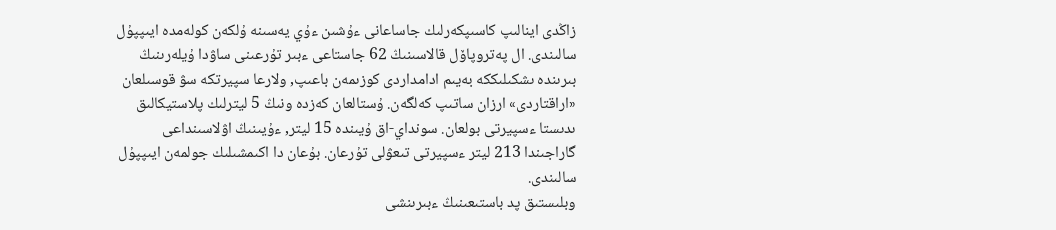زاڭدى اينالىپ كاسىپكەرلىك جاساعانى ءۇشىن ءۇي يەسىنە ۇلكەن كولەمدە ايىپپۇل سالىندى. ال پەتروپاۆل قالاسىنىڭ 62 جاستاعى ءبىر تۇرعىنى ساۋدا ۇيلەرىنىڭ بىرىندە ىشكىلىككە بەيىم ادامداردى كوزىمەن باعىپ, ولارعا سپيرتكە سۋ قوسىلعان «اراقتاردى» ارزان ساتىپ كەلگەن. ۇستالعان كەزدە ونىڭ 5 ليترلىك پلاستيكالىق ىدىستا ءسپيرتى بولعان. سونداي-اق ۇيىندە 15 ليتر, ءۇيىنىڭ اۋلاسىنداعى گاراجىندا 213 ليتر ءسپيرتى تىعۋلى تۇرعان. بۇعان دا اكىمشىلىك جولمەن ايىپپۇل سالىندى.
وبلىستىق پد باستىعىنىڭ ءبىرىنشى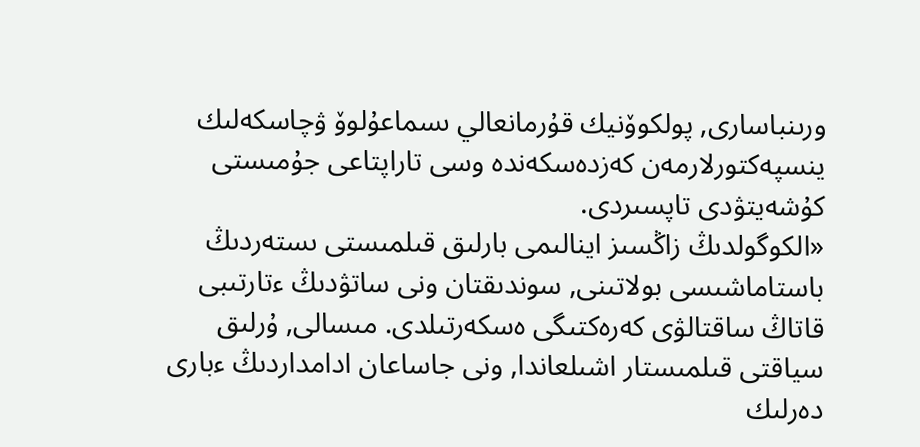ورىنباسارى, پولكوۆنيك قۇرمانعالي ىسماعۇلوۆ ۋچاسكەلىك ينسپەكتورلارمەن كەزدەسكەندە وسى تاراپتاعى جۇمىستى كۇشەيتۋدى تاپسىردى.
«الكوگولدىڭ زاڭسىز اينالىمى بارلىق قىلمىستى ىستەردىڭ باستاماشىسى بولاتىنى, سوندىقتان ونى ساتۋدىڭ ءتارتىبى قاتاڭ ساقتالۋى كەرەكتىگى ەسكەرتىلدى. مىسالى, ۇرلىق سياقتى قىلمىستار اشىلعاندا, ونى جاساعان ادامداردىڭ ءبارى دەرلىك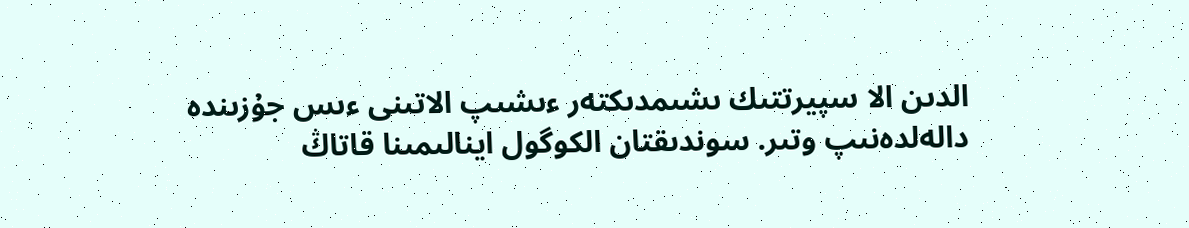الدىن الا سپيرتتىك ىشىمدىكتەر ءىشىپ الاتىنى ءىس جۇزىندە دالەلدەنىپ وتىر. سوندىقتان الكوگول اينالىمىنا قاتاڭ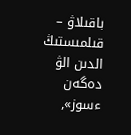باقىلاۋ – قىلمىستىڭ الدىن الۋ دەگەن ءسوز»,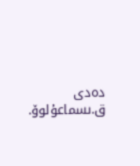دەدى ق.ىسماعۇلوۆ.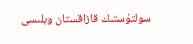سولتۇستىك قازاقستان وبلىسى